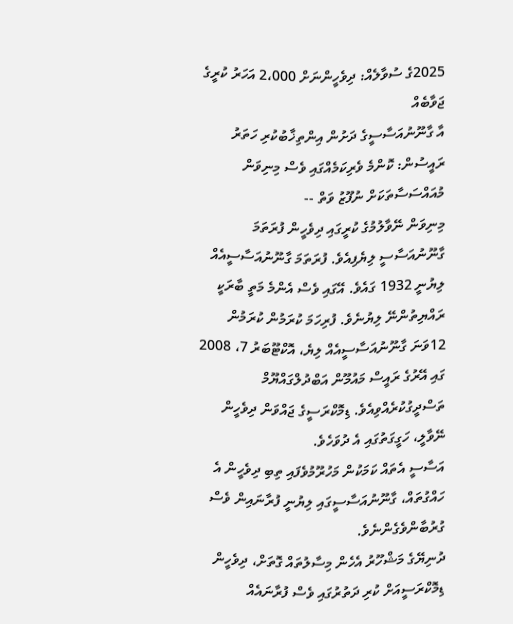2025ގެ ސުވާލެއް: ދިވެހީންނަށް 2،000 އަހަރު ކުރީގެ ޖަވާބެއް
އާ ގާނޫނުއަސާސީގެ ދަށުން އިންތިޚާބުކުރި ހަތަރު ރައީސުން: ކޮންމެ ވެރިކަމެއްގައި ވެސް މިނިވަން މުއައްސަސާތަކަށް ނުފޫޒު ވަތް --
މިނިވަން ނޭވާލުމުގެ ކުރީގައި ދިވެހީން ފުރަތަމަ ގާނޫނުއަސާސީ ލިޔެފިއެވެ. ފުރަތަމަ ގާނޫނުއަސާސީއެއް ލިޔުނީ 1932 ގައެވެ. އޭގައި ވެސް އެންމެ މަތީ ބާރަކީ ރައްޔިތުންނޭ ލިޔުނެވެ. ފުރިހަމަ ކުރަމުން ކުރަމުން 12ވަނަ ގާނޫނުއަސާސީއެއް ލިޔެ، އޮކްޓޫބަރު 7، 2008 ގައި އޭރުގެ ރައީސް މައުމޫން އަބްދުލްގައްޔޫމް ތަސްދީގުކުރެއްވިއެވެ. ޑިމޮކްރަސީގެ ޖައްވަން ދިވެހީން ނޭވާލީ، ހަގީގަތުގައި އެ ދުވަހެވެ.
އަސާސީ އެތައް ކަމަކުން މަހުރޫމުވެފައި ތިބި ދިވެހީން އެ ހައްގުތައް، ގާނޫނުއަސާސީގައި ލިޔުނީ ފުރާނައިން ވެސް ގުރުބާންވެގެންނެވެ.
ދުނިޔޭގެ މަޝްހޫރު އެހެން މިސާލުތައް ގޮތަށް، ދިވެހީން ޑިމޮކްރަސީއަށް ކުރި ދަތުރުގައި ވެސް ފުރާނައެއް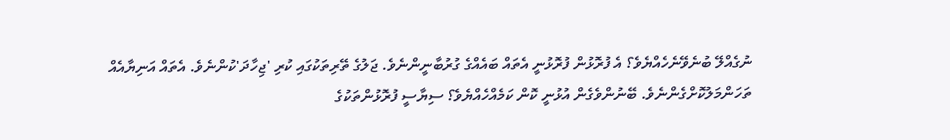ނުގެއްލޭ ބުނެވޭނެހެއްޔެވެ؟ އެ ފުރޮޅުން ފުރޮޅުނީ އެތައް ބައެއްގެ ގުރުބާނީންނެވެ. ޖަލުގެ ތޭރިތަކުގައި ކުރި 'ޖިހާދަ'ކުންނެވެ. އެތައް އަނިޔާއެއް ތަހަންމަލުކޮށްގެންނެވެ. ބޭނުންވެގެން އުޅުނީ ކޮން ކަމެއްހެއްޔެވެ؟ ސިޔާސީ ފުރޮޅުންތަކުގެ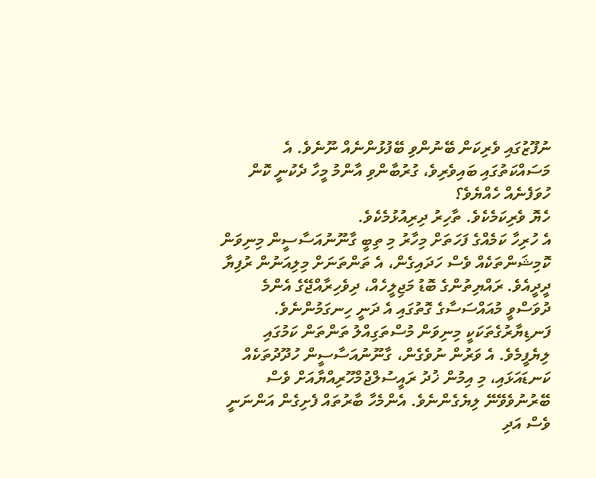ނުފޫޒުގައި ވެރިކަން ބޭނުންވި ބޭފުޅުންނެއް ނޫނެވެ. އެ މަސައްކަތުގައި ބައިވެރިވެ، ގުރުބާންވި އާންމު މީހާ ދެކުނީ ކޮން ހުވަފެނެއް ހެއްޔެވެ؟
ހެޔޮ ވެރިކަމެކެވެ. ތާހިރު ދިރިއުޅުމެކެވެ.
އެ ހުރިހާ ކަމެއްގެ ފަހަތަށް މިހާރު މި ތިބީ ގާނޫނުއަސާސީން މިނިވަން ކޮމިޝަންތަކެއް ވެސް ހަދައިގެން، އެ ތަންތަނަށް މިލިއަނުން ރުފިޔާ ދީދީއެވެ. ރައްޔިތުންގެ ބޮޑު މަޖިލީހެއް، ދިވެހިރާއްޖޭގެ އެންމެ ދުވަސްވީ މުއައްސަސާގެ ގޮތުގައި އެ ދަނީ ހިނގަމުންނެވެ. ފަނޑިޔާރުގެތަކަކީ މިނިވަން މުސްތަގިއްލު ތަންތަން ކަމުގައި ލިޔެފީމެވެ. އެ ވަރުން ނުވެގެން، ގާނޫނުއަސާސީން ހުދޫދުތަކެއް ކަނޑައަޅައި، މި އިމުން ޚުދު ރައީސުލްޖުމްހޫރިއްޔާއަށް ވެސް ބޭރުނުވެވޭނޭ ލިޔެގެންނެވެ. އެންމެހާ ބާރުތައް ފެށިގެން އަންނަނީ ވެސް އަދި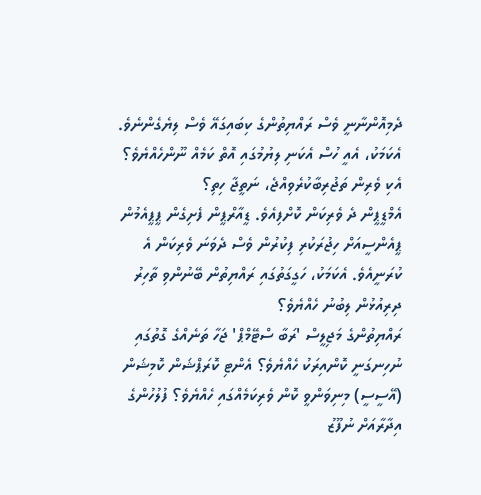ދެމިއޮންނާނީ ވެސް ރައްޔިތުންގެ ކިބައިގައޭ ވެސް ލިޔެގެންނެވެ.
އެކަމަކު، އެއީ ހުސް އެކަނި ލިޔުމުގައި އޮތް ކަމެއް ނޫންހެއްޔެވެ؟
އެކި ވެރިން ތަޖުރިބާކުރެވިއްޖެ، ނަތީޖާ ހިތި؟
އެމްޑީޕީން ދެ ވެރިކަން ކޮށްފިއެވެ. ޑީއާރްޕީން ފެށިގެން ޕީޕީއެމުން ޕީއެންސީއަށް ހިޖުރަކުރި ފިކުރުން ވެސް ދެވަނަ ވެރިކަން އެ ކުރަނީއެވެ. އެކަމަކު، ހަގީގަތުގައި ރައްޔިތުން ބޭނުންވި ތާހިރު ދިރިއުޅުން ލިބުނު ހެއްޔެވެ؟
ރައްޔިތުންގެ މަޖިލީސް 'ރަބާ ސްޓޭމްޕް' ޖަހާ ތަނެއްގެ ގޮތުގައި ނުހިނގަނީ ކޮންއިރަކު ހެއްޔެވެ؟ އެންޓި ކޮރަޕްޝަން ކޮމިޝަން (އޭސީސީ) މިނިވަންވީ ކޮން ވެރިކަމެއްގައި ހެއްޔެވެ؟ ފުލުހުންގެ އިދާރާއަށް ނުފޫޒު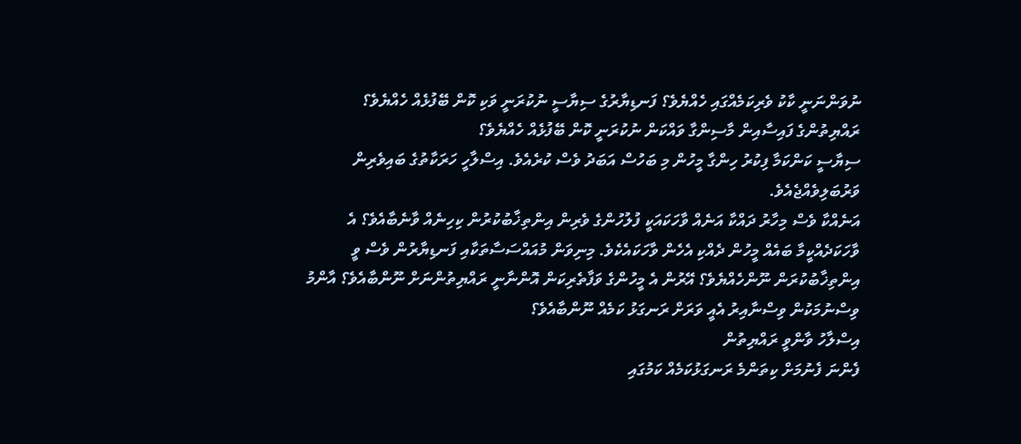ނުވަންނަނީ ކާކު ވެރިކަމެއްގައި ހެއްޔެވެ؟ ފަނޑިޔާރުގެ ސިޔާސީ ނުކުރަނީ ވަކި ކޮން ބޭފުޅެއް ހެއްޔެވެ؟ ރައްޔިތުންގެ ފައިސާއިން މާސިންގާ ވައްކަން ނުކުރަނީ ކޮން ބޭފުޅެއް ހެއްޔެވެ؟
ސިޔާސީ ކަންކަމާ ފިކުރު ހިންގާ މީހުން މި ބަހުސް އަބަދު ވެސް ކުރެއެވެ. އިސްލާހީ ހަރަކާތުގެ ބައިވެރިން ވަރުބަލިވެއްޖެއެވެ.
އަނެއްކާ ވެސް މިހާރު ދައްކާ އަނެއް ވާހަކައަކީ ފުލުހުންގެ ވެރިން އިންތިޚާބުކުރުން ކިހިނެއް ވާނެބާއެވެ؟ އެ ވާހަކަދެއްކީމާ ބައެއް މީހުން ދެއްކި އެހެން ވާހަކައެކެވެ. މިނިވަން މުއައްސަސާތަކާއި ފަނޑިޔާރުން ވެސް ވީ އިންތިޚާބުކުރަން ނޫންހެއްޔެވެ؟ އޭރުން އެ މީހުންގެ ވަފާތެރިކަން އޮންނާނީ ރައްޔިތުންނަށް ނޫންބާއެވެ؟ އާންމު ވިސްނުމަކުން ވިސްނާއިރު އެއީ ވަރަށް ރަނގަޅު ކަމެއް ނޫންބާއެވެ؟
އިސްލާހު ވާންވީ ރައްޔިތުން
ފެންނަ ފެނުމަށް ކިތަންމެ ރަނގަޅުކަމެއް ކަމުގައި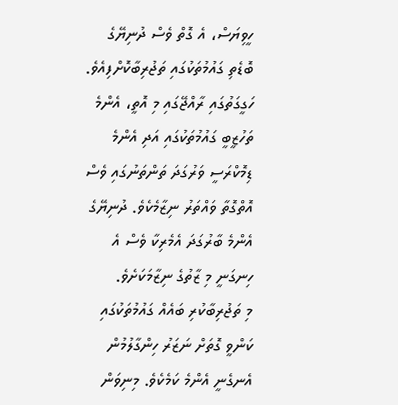ހީވިޔަސް، އެ ގޮތް ވެސް ދުނިޔޭގެ ބޮޑެތި ގައުމުތަކުގައި ތަޖުރިބާކޮށްފިއެވެ. ހަގީގަތުގައި ރާއްޖޭގައި މި އޮތީ، އެންމެ ތަހުޒީބީ ގައުމުތަކުގައި އަދި އެންމެ ޑިމޮކްރަސީ ވަރުގަދަ ތަންތަނުގައި ވެސް އޮތްގޮތާ ވައްތަރު ނިޒާމެކެވެ. ދުނިޔޭގެ އެންމެ ބާރުގަދަ އެމެރިކާ ވެސް އެ ހިނގަނީ މި ޒާތުގެ ނިޒާމަކަށެވެ.
މި ތަޖުރިބާކުރި ބައެއް ގައުމުތަކުގައި ކަންވީ ގޮތަށް ނަޒަރު ހިންގާލުމުން އެނގެނީ އެންމެ ކަމެކެވެ. މިނިވަން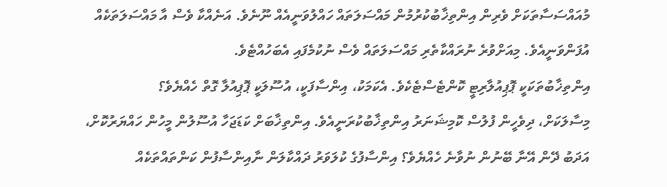މުއައްސަސާތަކަށް ވެރިން އިންތިޚާބުކުރުމުން މައްސަލަތައް ހައްލުވަނީއެއް ނޫނެވެ. އަނެއްކާ ވެސް އާ މައްސަލަތަކެއް އުފަންވަނީއެވެ. މިއަށްވުރެ ނުރައްކާތެރި މައްސަލަތައް ވެސް ނުކުމެފައި އެބަހުއްޓެވެ.
އިންތިޚާބުތަކަކީ ޕޮޕިއުލާރިޓީ ކޮންޓެސްޓެކެވެ. އެކަމަކު، އިންސާފަކީ، އުސޫލަކީ ޕޮޕިއުލާ ގޮތް ހެއްޔެވެ؟
މިސާލަކަށް، ދިވެހީން ފުލުސް ކޮމިޝަނަރު އިންތިޚާބުކުރަނީއެވެ. އިންތިޚާބަށް ކަޑަޖަހާ އުސޫލުން މީހުން ހައްޔަރުކޮށް، އަދަބު ދޭން އޭނާ ބޭނުން ނުވާނެ ހެއްޔެވެ؟ އިންސާފުގެ ކުލަވަރު ދައްކާލަން ނާއިންސާފުން ކަންތައްތަކެއް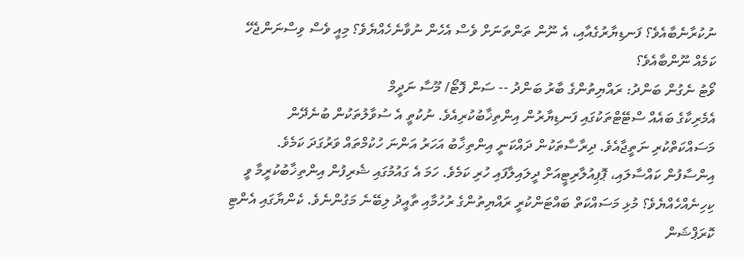ނުކުރާނެބާއެވެ؟ ފަނޑިޔާރުގެއާއި، އެ ނޫން ތަންތަނަށް ވެސް އެހެން ނުވާނެހެއްޔެވެ؟ މިއީ ވެސް ވިސްނަންޖެހޭ ކަމެއް ނޫންބާއެވެ؟
ވޯޓު ނެގުން ބަންދު: ރައްޔިތުންގެ ބާރު ބަންދު -- ސަން ފޮޓޯ/ މޫސާ ނަދީމް
އެމެރިކާގެ ބައެއް ސްޓޭޓްތަކުގައި ފަނޑިޔާރުން އިންތިޚާބުކުރިއެވެ. ނުކުތީ އެ ސުވާލުތަކުން ބުނެދޭން މަސައްކަތްކުރި ނަތީޖާއެވެ. ދިރާސާތަކުން ދައްކަނީ އިންތިޚާބު އަހަރު އަންނަ ހުކުމްތައް ވަރުގަދަ ކަމެވެ. އިންސާފުން ކައްސާލައި، ޕޮޕިއުލާރިޓީއަށް ދީލައިލާފައި ހުރި ކަމެވެ. ހަމަ އެ ގައުމުގައި ޝެރިފުން އިންތިޚާބުކުރީމާ ވީ ކިހިނެއްހެއްޔެވެ؟ މުޅި މަސައްކަތް ބައްޓަންކުރީ ރައްޔިތުންގެ ރުހުމާއި ތާއީދު ލިބޭނެ މަގުންނެވެ. ކެންޔާގައި އެންޓި ކޮރަޕްޝަން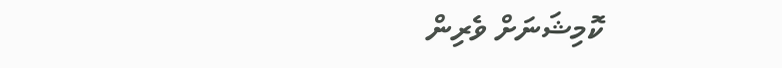ކޮމިޝަނަށް ވެރިން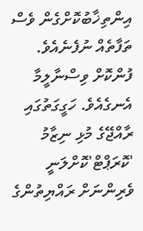އިންތިޚާބުކޮށްގެން ވެސް ތަފާތެއް ނުފެނެއެވެ.
ފުންކޮށް ވިސްނާލީމާ އެނގެއެވެ. ހަގީގަތުގައި ރާއްޖޭގެ މުޅި ނިޒާމު 'ކޮރަޕްޓް'ކޮށްލަނީ ވެރިންނަށް ރައްޔިތުންގެ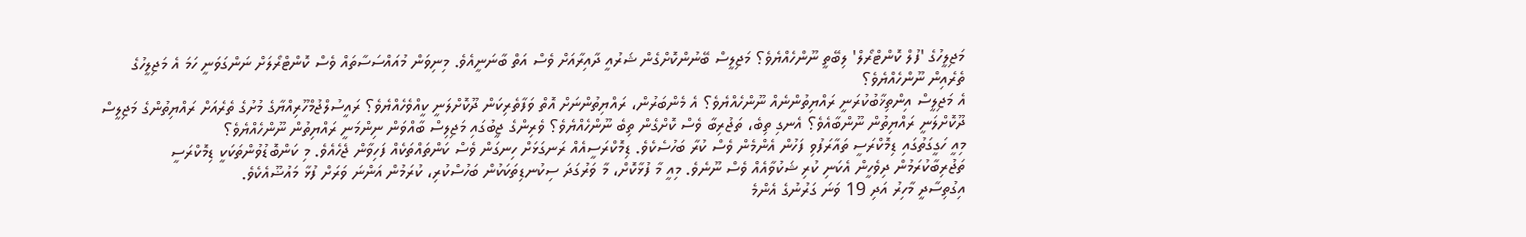މަޖިލީހުގެ 'ފުލް ކޮންޓްރޯލް' ލިބޭތީ ނޫންހެއްޔެވެ؟ މަޖިލީސް ބޭނުންކޮށްގެން ޝަރުއީ ދާއިރާއަށް ވެސް އަތް ބާނަނީއެވެ. މިނިވަން މުއައްސަސާތައް ވެސް ކޮންޓްރޯލަށް ނަންގަވަނީ ހަމަ އެ މަޖިލީހުގެ ތެރެއިން ނޫންހެއްޔެވެ؟
އެ މަޖިލީސް އިންތިޚާބުކުރަނީ ރައްޔިތުންނެއް ނޫންހެއްޔެވެ؟ އެ މެންބަރުން، ރައްޔިތުންނަށް އޮތް ވަފާތެރިކަން ދޫކޮށްލަނީ ކީއްވެހެއްޔެވެ؟ ރައީސުލްޖުމްހޫރިއްޔާގެ މުށުގެ ތެރެއަށް ރައްޔިތުންގެ މަޖިލީސް ދޫކޮށްލަނީ ރައްޔިތުން ނޫންބާއެވެ؟ އެނގި ތިބެ، ތަޖުރިބާ ވެސް ކޮށްގެން ތިބެ ނޫންހެއްޔެވެ؟ ވެރިންގެ ޖީބުގައި މަޖިލިސް ބާއްވަން ނިންމަނީ ރައްޔިތުން ނޫންހެއްޔެވެ؟
މިއީ ހަގީގަތުގައި ޑިމޮކްރަސީ ތައާރަފުވި ފަހުން އެންމެން ވެސް ކުރާ ބަހުސެކެވެ. ޑިމޮކްރަސީއެއް ރަނގަޅަށް ހިނގަން ވެސް ކަންތައްތަކެއް ފަހިވާން ޖެހެއެވެ. މި ކަންބޮޑުވުންތަކަކީ ޑިމޮކްރަސީ ތަޖުރިބާކުރަމުން ދިވެހީން އެކަނި ކުރި ޝަކުވާއެއް ވެސް ނޫނެވެ. މިއީ މާ ފުޅާކޮށް، މާ ވަރުގަދަ ސިކުނޑިތަކަކުން ބަހުސްކުރި، ކުރަމުން އަންނަ ވަރަށް ފުޅާ މައުޟޫއެކެވެ.
އިގުތިސާދީ މާހިރު އަދި 19 ވަނަ ގަރުނުގެ އެންމެ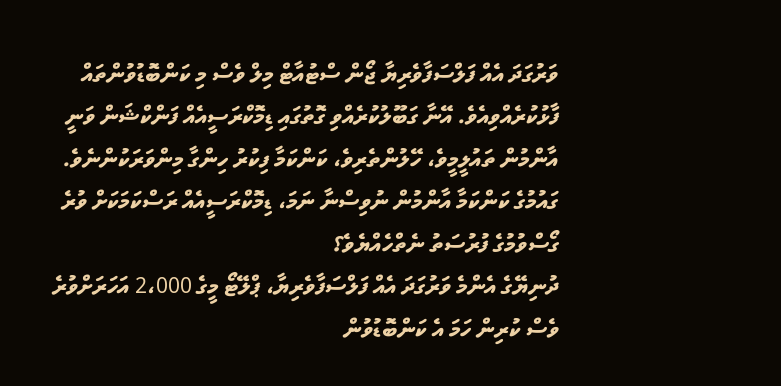ވަރުގަދަ އެއް ފަލްސަފާވެރިޔާ ޖޯން ސްޓުއާޓް މިލް ވެސް މި ކަންބޮޑުވުންތައް ފާޅުކުރެއްވިއެވެ. އޭނާ ގަބޫލުކުރެއްވި ގޮތުގައި ޑިމޮކްރަސީއެއް ފަންކްޝަން ވަނީ އާންމުން ތައުލީމީވެ، ހޭލުންތެރިވެ، ކަންކަމާ ފިކުރު ހިންގާ މިންވަރަކުންނެވެ. ގައުމުގެ ކަންކަމާ އާންމުން ނުވިސްނާ ނަމަ، ޑިމޮކްރަސީއެއް ރަސްކަމަކަށް ވުރެ ގޯސްވުމުގެ ފުރުސަތު ނެތްހެއްޔެވެ؟
ދުނިޔޭގެ އެންމެ ވަރުގަދަ އެއް ފަލްސަފާވެރިޔާ، ޕްލޭޓޯ މީގެ 2،000 އަހަރަށްވުރެ ވެސް ކުރިން ހަމަ އެ ކަންބޮޑުވުން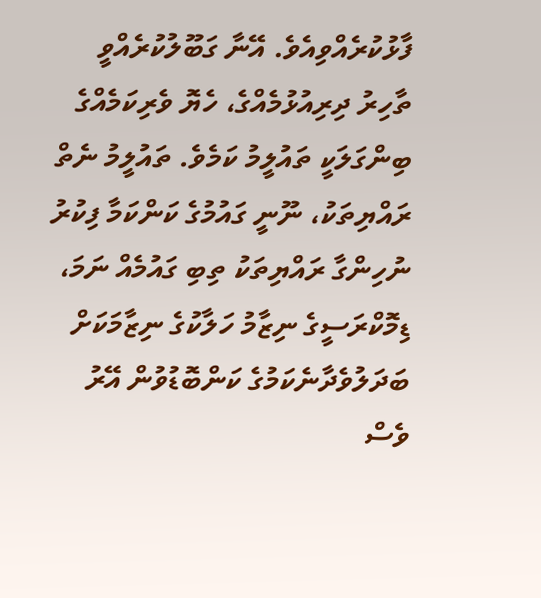ފާޅުކުރެއްވިއެވެ. އޭނާ ގަބޫލުކުރެއްވީ ތާހިރު ދިރިއުޅުމެއްގެ، ހެޔޮ ވެރިކަމެއްގެ ބިންގަލަކީ ތައުލީމު ކަމެވެ. ތައުލީމު ނެތް ރައްޔިތަކު، ނޫނީ ގައުމުގެ ކަންކަމާ ފިކުރު ނުހިންގާ ރައްޔިތަކު ތިބި ގައުމެއް ނަމަ، ޑިމޮކްރަސީގެ ނިޒާމު ހަލާކުގެ ނިޒާމަކަށް ބަދަލުވެދާނެކަމުގެ ކަންބޮޑުވުން އޭރު ވެސް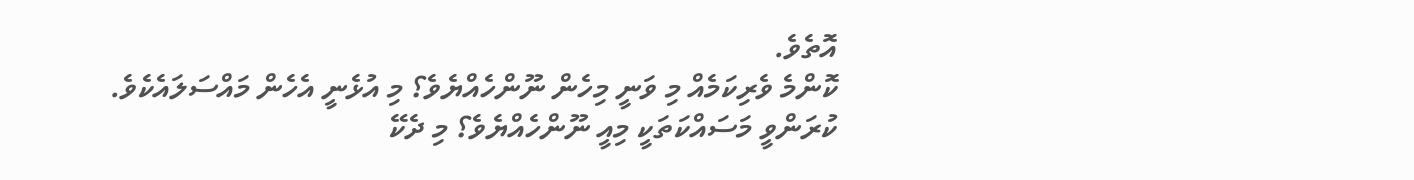އޮތެވެ.
ކޮންމެ ވެރިކަމެއް މި ވަނީ މިހެން ނޫންހެއްޔެވެ؟ މި އުޅެނީ އެހެން މައްސަލައެކެވެ.
ކުރަންވީ މަސައްކަތަކީ މިއީ ނޫންހެއްޔެވެ؟ މި ދެކޭ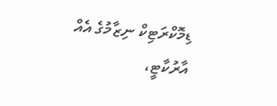ޑިމޮކްރަޓިކް ނިޒާމުގެ އެއް އާރުކާޓީ،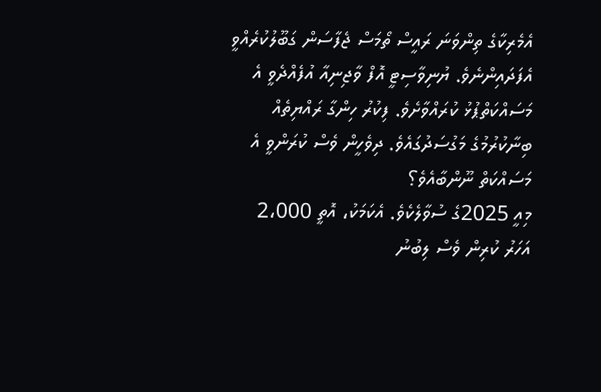އެމެރިކާގެ ތިންވަނަ ރައީސް ތޯމަސް ޖެފާސަން ގަބޫލުކުރެއްވީ އެފަދައިންނެވެ. ޔުނިވާސިޓީ އޮފް ވާޖިނިއާ އުފެއްދެވީ އެ މަސައްކަތްޕުޅު ކުރައްވާށެވެ. ފިކުރު ހިންގާ ރައްޔިތެއް ބިނާކުރުމުގެ މަގުސަދުގައެވެ. ދިވެހީން ވެސް ކުރަންވީ އެ މަސައްކަތް ނޫންބާއެވެ؟
މިއީ 2025ގެ ސުވާލެކެވެ. އެކަމަކު، އޮތީ 2،000 އަހަރު ކުރިން ވެސް ލިބުނު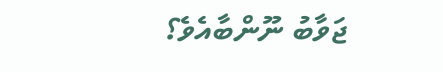ޖަވާބު ނޫންބާއެވެ؟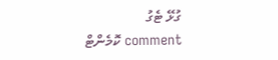ގުޅޭ ޓެގު
comment ކޮމެންޓް